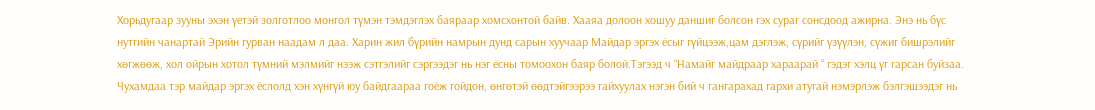Хорьдугаар зууны эхэн үетэй золготлоо монгол түмэн тэмдэглэх баяраар хомсхонтой байв. Хааяа долоон хошуу даншиг болсон гэх сураг сонсдоод ажирна. Энэ нь бүс нутгийн чанартай Эрийн гурван наадам л даа. Харин жил бүрийн намрын дунд сарын хуучаар Майдар эргэх ёсыг гүйцээж,цам дэглэж, сүрийг үзүүлэн, сүжиг бишрэлийг хөгжөөж, хол ойрын хотол түмний мэлмийг нээж сэтгэлийг сэргээдэг нь нэг ёсны томоохон баяр болой.Тэгээд ч “Намайг майдраар хараарай “ гэдэг хэлц үг гарсан буйзаа. Чухамдаа тэр майдар эргэх ёслолд хэн хүнгүй юу байдгаараа гоёж гойдон, өнгөтэй өөдтэйгээрээ гайхуулах нэгэн бий ч гангарахад гархи атугай нэмэрлэж бэлгэшээдэг нь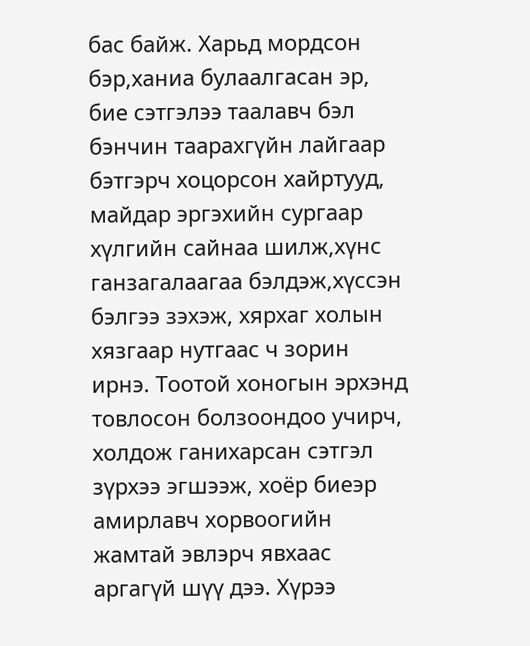бас байж. Харьд мордсон бэр,ханиа булаалгасан эр, бие сэтгэлээ таалавч бэл бэнчин таарахгүйн лайгаар бэтгэрч хоцорсон хайртууд, майдар эргэхийн сургаар хүлгийн сайнаа шилж,хүнс ганзагалаагаа бэлдэж,хүссэн бэлгээ зэхэж, хярхаг холын хязгаар нутгаас ч зорин ирнэ. Тоотой хоногын эрхэнд товлосон болзоондоо учирч, холдож ганихарсан сэтгэл зүрхээ эгшээж, хоёр биеэр амирлавч хорвоогийн жамтай эвлэрч явхаас аргагүй шүү дээ. Хүрээ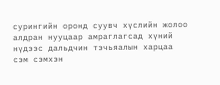сурингийн оронд суувч хүслийн жолоо алдран нууцаар амраглагсад хүний нүдээс дальдчин тэчьяалын харцаа сэм сэмхэн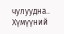чулуудна.. Хүмүүний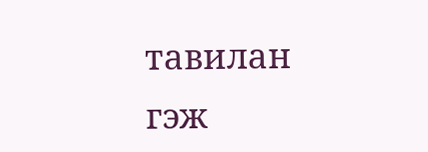тавилан гэж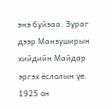энэ буйзаа. Зураг дээр Манзуширын хийдийн Майдар эргэх ёслолын үе. 1925 он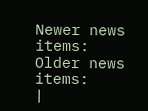Newer news items:
Older news items:
|